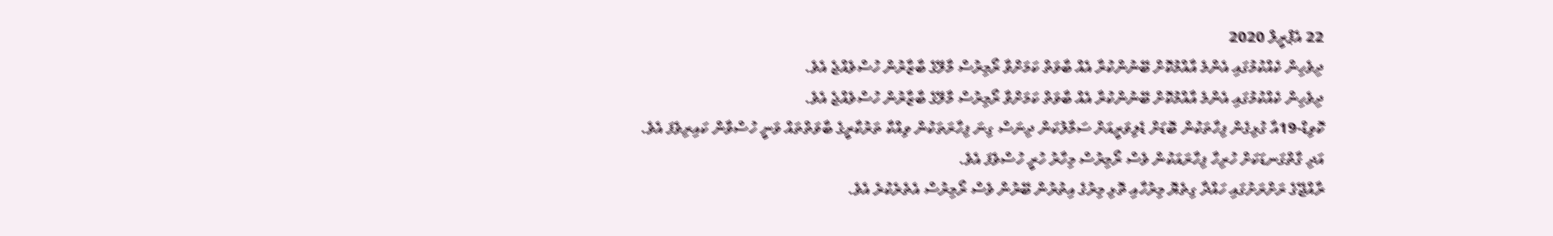22 އެޕްރީލް 2020
ދިވެހިން ކެއްކުމުގައި އެންމެ އާއްމުކޮށް ބޭނުންކުރާ އެއް ބާވަތް ކަމަށްވާ ރޯމިރުސް މާލޭގެ ބާޒާރުން ހުސްވެއްޖެ އެވެ.
ދިވެހިން ކެއްކުމުގައި އެންމެ އާއްމުކޮށް ބޭނުންކުރާ އެއް ބާވަތް ކަމަށްވާ ރޯމިރުސް މާލޭގެ ބާޒާރުން ހުސްވެއްޖެ އެވެ.
ކޮވިޑް-19އާ ގުޅިގެން ފިހާތަކުން ބޮޑަށް ޑެލިވަރީއަށް ސަމާލުކަން ދިނަސް ގިނަ ފިހާރަތަކުން ވިއްކާ ތަރުކާރީގެ ބާވަތްތައް ވަނީ ހުސްވާން ކައިރިވެފަ އެވެ. އަދި ގާތްގަނޑަކަށް ހުރިހާ ފިހާރައަކުން ވެސް ރޯމިރުސް މިހާރު ހުރީ ހުސްވެފަ އެވެ.
ރާއްޖޭގެ ރަށްރަށުގައި ހައްދާ ގިތެޔޮ މިރުހާއި ތޮޅި މިރުގެ އިތުރުން ބޭރުން ވެސް ރޯމިރުސް އެތެރެކުރެ އެވެ.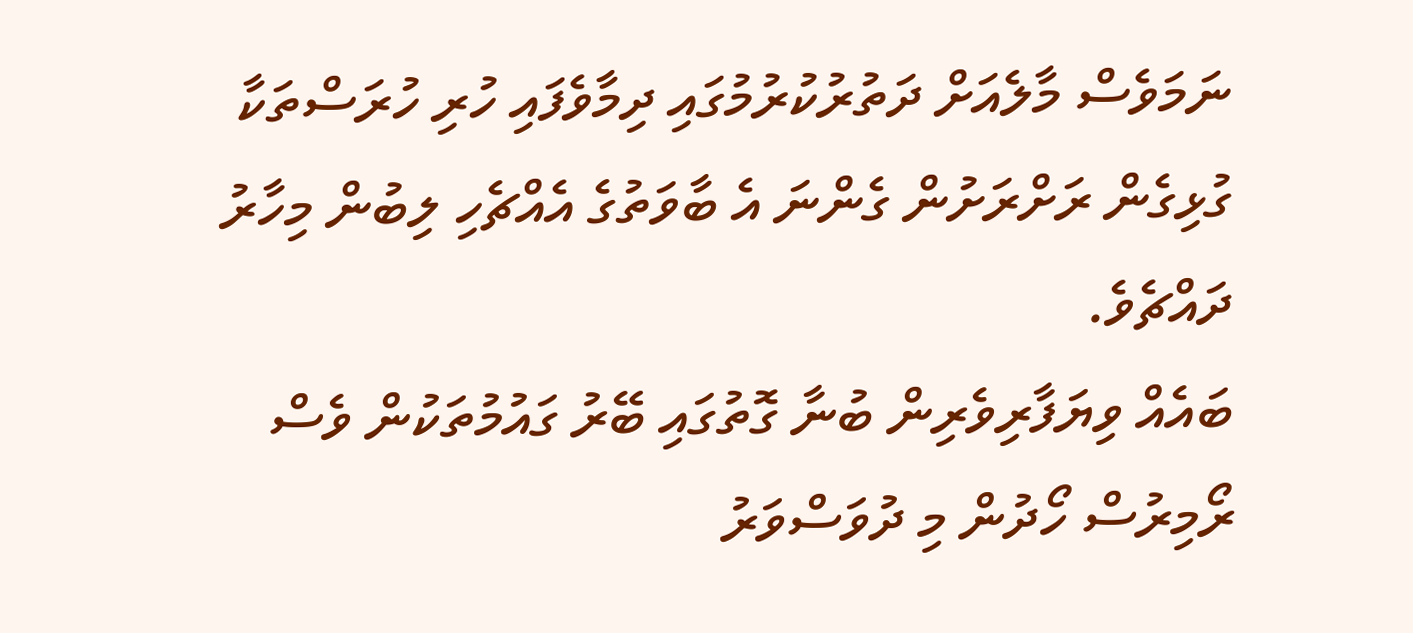ނަމަވެސް މާލެއަށް ދަތުރުކުރުމުގައި ދިމާވެފައި ހުރި ހުރަސްތަކާ ގުޅިގެން ރަށްރަށުން ގެންނަ އެ ބާވަތުގެ އެއްޗެހި ލިބުން މިހާރު ދައްޗެވެ.
ބައެއް ވިޔަފާރިވެރިން ބުނާ ގޮތުގައި ބޭރު ގައުމުތަކުން ވެސް ރޯމިރުސް ހޯދުން މި ދުވަސްވަރު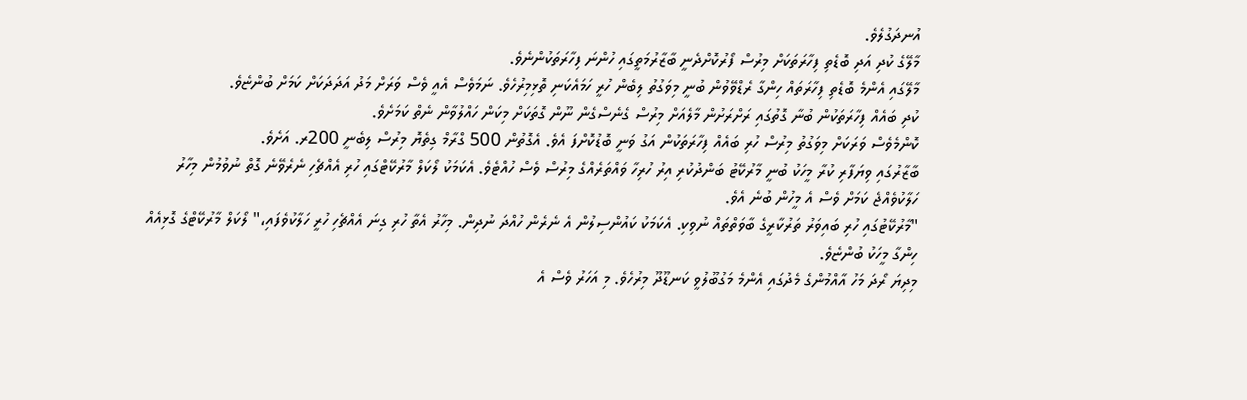އުނދަގުލެވެ.
މާލޭގެ ކުދި އަދި ބޮޑެތި ފިހާރަތަކަށް މިރުސް ފޯރުކޮށްދެނީ ބާޒާރުމަތީގައި ހުންނަ ފިހާރަތަކުންނެވެ.
މާލޭގައި އެންމެ ބޮޑެތި ފިހާރަތައް ހިންގާ ރެޑްވޭވުން ބުނީ މިވަގުތު ލިބެން ހުރީ ހަމައެކަނި ތޮޅިމިރުހެވެ. ނަމަވެސް އެއީ ވެސް ވަރަށް މަދު އަދަދަކަށް ކަމަށް ބުންޏެވެ.
ކުދި ބައެއް ފިހާރަތަކުން ބުނާ ގޮތުގައި ރަށްރަށުން މާލެއަށް މިރުސް ގެނެސްގެން ނޫން ގޮތަކަށް މިކަން ހައްލުވާން ނެތް ކަމަށެވެ.
ކޮންމެވެސް ވަރަކަށް މިވަގުތު މިރުސް ހުރި ބައެއް ފިހާރަތަކުން އަގު ވަނީ ބޮޑުކޮށްފަ އެވެ. އެގޮތުން 500 ގްރާމް ގިތެޔޮ މިރުސް ލިބެނީ 200ރ. އަށެވެ.
ބާޒާރުގައި ވިޔަފާރި ކުރާ މީހަކު ބުނީ މާރުކޭޓު ބަންދުކުރި އިރު ހުރިހާ ވައްތަރެއްގެ މިރުސް ވެސް ހުއްޓެވެ. އެކަމަކު ލޯކަލް މާރުކޭޓްގައި ހުރި އެއްޗެހި ނެރެވޭނެ ގޮތް ނުވުމުން މިހާރު ހަލާކުވެއްޖެ ކަމަށް ވެސް އެ މީހުން ބުނެ އެވެ.
"މާރުކޭޓުގައި ހުރި ބައިވަރު ތަރުކާރީގެ ބާވަތްތައް ނުވިކި. އެކަމަކު ކައުންސިލުން އެ ނެރެން ހުއްދަ ނުދިން. މިހާރު އެތާ ހުރި ގިނަ އެއްޗެހި ހުރީ ހަލާކުވެފައި،" ލޯކަލް މާރުކޭޓްގެ ގޮޅިއެއް ހިންގާ މީހަކު ބުންޏެވެ.
މިދިޔަ ރޯދަ މަހު އާއްމުންގެ މެދުގައި އެންމެ މަގުބޫލުވީ ކަނޑޫދޫ މިރުހެވެ. މި އަހަރު ވެސް އެ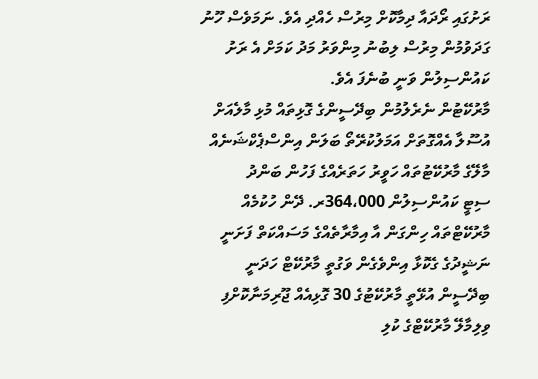ރަށުގައި ރޯދައާ ދިމާކޮށް މިރުސް ހެއްދި އެވެ. ނަމަވެސް ހޫނު ގަދަވުމުން މިރުސް ލިބުނު މިންވަރު މަދު ކަމަށް އެ ރަށު ކައުންސިލުން ވަނީ ބުނެފަ އެވެ.
މާރުކޭޓުން ނެރެލުމުން ބިދޭސީންގެ ގޮޅިތައް މުޅި މާލެއަށް
އުސޫލާ އެއްގޮތަށް އަމަލުކުރޭތޯ ބަލަން އިންސްޕެކްޝަނެއް
މާލޭގެ މާރުކޭޓުތައް ހަވީރު ހަތަރެއްގެ ފަހުން ބަންދު
ސިޓީ ކައުންސިލުން 364،000ރ. ދޭން ހުކުމެއް
މާރުކޭޓްތައް ހިންގަން އާ އިމާރާތެއްގެ މަސައްކަތް ފަށަނީ
ނަޝީދުގެ ގެކޮޅާ އިންވެގެން ވަގުތީ މާރުކޭޓް ހަދަނީ
ބިދޭސީން އުޅޭތީ މާރުކޭޓުގެ 30 ގޮޅިއެއް ޖޫރިމަނާކޮށްފި
ވިލިމާލޭ މާރުކޭޓްގެ ކުލި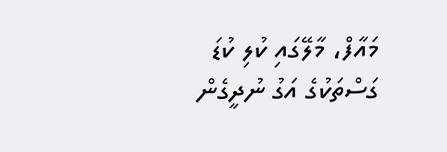މައާފް، މާލޭގައި ކުލި ކުޑަ
ގަސްތަކުގެ އަގު ނުދީގެން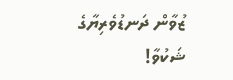ޒުވާން ދަނޑުވެރިޔާގެ ޝަކުވާ!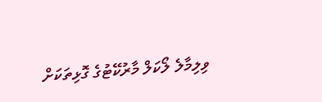ވިލިމާލެ ލޯކަލް މާރުކޭޓުގެ ގޮޅިތަކަށް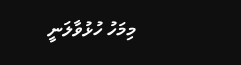މިމަހު ހުޅުވާލަނީ